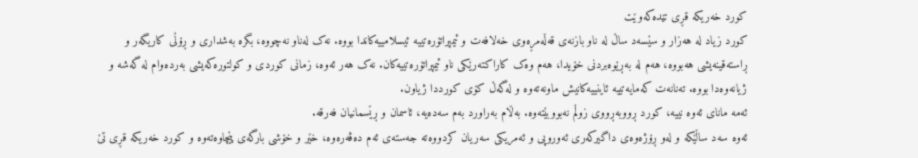کورد خەریکە قڕی تێدەکەوێت
کورد زیاد لە هەزار و سێسەد ساڵ لە ناو بازنەی قەڵەمڕەوی خەلافەت و ئیمپراتۆرەتییە ئیسلامییەکاندا بووە. نەک لەناو نەچووە، بگرە بەشداری و ڕۆڵی کاریگەر و ڕاستەقینەیشی هەبووە، هەم لە بەڕێوەبردنی خۆیدا، هەم وەک کاراکتەرێکی ناو ئیمپراتۆرەتییەکان. نەک هەر ئەوە، زمانی کوردی و کولتورەکەیشی بەردەوام لە گەشە و ژیانەوەدا بووە. تەنانەت کەمایەتییە ئاینییەکانیش ماونەتەوە و لەگەڵ کۆی کورددا ژیاون.
ئەمە مانای ئەوە نییە، کورد ڕووبەڕووی زوڵم نەبووبێتەوە. بەڵام بەراورد بەم سەدەیە، ئاسمان و ڕێسمانیان فەرقە.
ئەوە سەد ساڵێکە و لەو ڕۆژەوەی داگیرکەری ئەوروپی و ئەمریکی سەریان کردووەتە جەستەی ئەم دەڤەرەوە، خێر و خۆشی بارگەی پێچاوەتەوە و کورد خەریکە قڕی تێ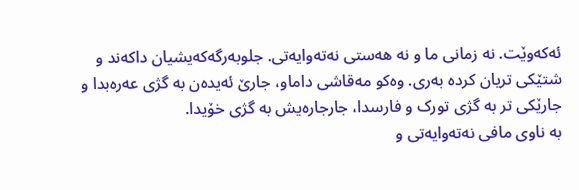ئەکەوێت. نە زمانی ما و نە هەستی نەتەوایەتی. جلوبەرگەکەیشیان داکەند و شتێکی تریان کردە بەری. وەکو مەقاشی داماو، جارێ ئەیدەن بە گژی عەرەبدا و جارێکی تر بە گژی تورک و فارسدا، جارجارەیش بە گژی خۆیدا.
بە ناوی مافی نەتەوایەتی و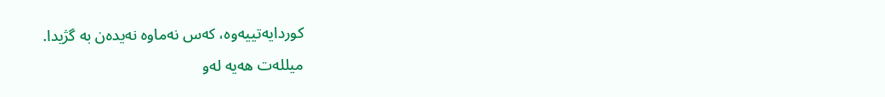کوردایەتییەوە، کەس نەماوە نەیدەن بە گژیدا.
میللەت هەیە لەو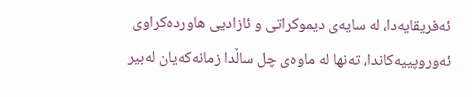ئەفریقایەدا، لە سایەی دیموکراتی و ئازادیی هاوردەکراوی ئەوروپییەکاندا، تەنها لە ماوەی چل ساڵدا زمانەکەیان لەبیر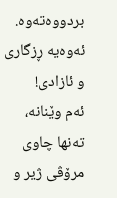بردووەتەوە. ئەوەیە ڕزگاری و ئازادی!
ئەم وێنانە، تەنها چاوی مرۆڤی ژیر و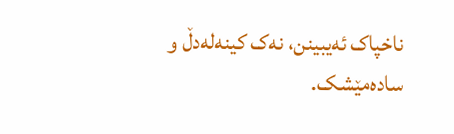ناخپاک ئەیبینن، نەک کینەلەدڵ و سادەمێشک.